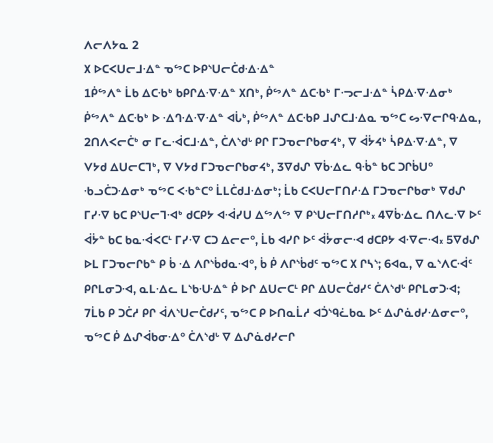ᐱᓕᐱᔭᓇ 2
᙭ ᐅᑕᐸᑌᓕᒧᐎᓐ ᓀᔥᑕ ᐅᑭᔅᑌᓕᑖᑯᐎᐎᓐ
1ᑮᔥᐱᓐ ᒫᑲ ᐃᑕᑾᒃ ᑲᑭᒋᐃᐌᐎᓐ ᙭ᑎᒃ, ᑮᔥᐱᓐ ᐃᑕᑾᒃ ᒥᓜᓕᒧᐎᓐ ᓵᑭᐃᐌᐎᓂᒃ ᑮᔥᐱᓐ ᐃᑕᑾᒃ ᐅ ᐎᒉᐎᐌᐎᓐ ᐊᒑᒃ, ᑮᔥᐱᓐ ᐃᑕᑾᑭ ᒧᔑᑕᒧᐎᓇ ᓀᔥᑕ ᔕᐌᓕᒋᑫᐎᓇ, 2ᑎᐱᐸᓕᑖᒃ ᓂ ᒥᓚᐙᑕᒧᐎᓐ, ᑖᐱᔅᑯᒡ ᑭᒋ ᒥᑐᓀᓕᒋᑲᓂᔦᒃ, ᐁ ᐋᔮᔦᒃ ᓵᑭᐃᐌᐎᓐ, ᐁ ᐯᔭᑯ ᐃᑌᓕᑕᒣᒃ, ᐁ ᐯᔭᑯ ᒥᑐᓀᓕᒋᑲᓂᔦᒃ, 3ᐁᑯᔑ ᐁᑳᐎᓚ ᑫᒀᓐ ᑲᑕ ᑐᒋᑳᑌᐤ ᑾᓗᑖᑐᐎᓂᒃ ᓀᔥᑕ ᐸᑾᓐᑕᐤ ᒫᒪᑖᑯᒧᐎᓂᒃ; ᒫᑲ ᑕᐸᑌᓕᒥᑎᓱᐎ ᒥᑐᓀᓕᒋᑲᓂᒃ ᐁᑯᔑ ᒥᓯᐌ ᑲᑕ ᑭᔅᑌᓕᒣᐗᒃ ᑯᑕᑭᔭ ᐊᐙᓯᑌ ᐃᔥᐱᔥ ᐁ ᑭᔅᑌᓕᒥᑎᓱᒋᒃ᙮ 4ᐁᑳᐎᓚ ᑎᐱᓚᐌ ᐅᑦ ᐋᔮᓐ ᑲᑕ ᑲᓇᐙᐸᑕᒻ ᒥᓯᐌ ᑕᑐ ᐃᓕᓕᐤ, ᒫᑲ ᐊᓯᒋ ᐅᑦ ᐋᔮᓂᓕᐗ ᑯᑕᑭᔭ ᐊᐌᓕᐗ᙮ 5ᐁᑯᔑ ᐅᒪ ᒥᑐᓀᓕᒋᑲᓐ ᑭ ᑳ ᐎ ᐱᒋᔅᑳᑯᓇᐗᐤ, ᑳ ᑮ ᐱᒋᔅᑳᑯᑦ ᓀᔥᑕ ᙭ ᒋᓴᔅ; 6ᐊᓇ, ᐁ ᓇᔅᐱᑕᐙᑦ ᑭᒋᒪᓂᑐᐗ, ᓇᒪᐎᓚ ᒪᔅᑲᑗᐎᓐ ᑮ ᐅᒋ ᐃᑌᓕᑕᒻ ᑭᒋ ᐃᑌᓕᑖᑯᓯᑦ ᑖᐱᔅᑯᒡ ᑭᒋᒪᓂᑐᐗ; 7ᒫᑲ ᑭ ᑐᑖᓱ ᑭᒋ ᐋᐱᔅᑌᓕᑖᑯᓯᑦ, ᓀᔥᑕ ᑭ ᐅᑎᓇᒫᓱ ᐊᑑᔅᑫᓛᑲᓇ ᐅᑦ ᐃᔑᓈᑯᓯᐎᓂᓕᐤ, ᓀᔥᑕ ᑮ ᐃᔑᐋᑲᓂᐎᐤ ᑖᐱᔅᑯᒡ ᐁ ᐃᔑᓈᑯᓯᓕᒋ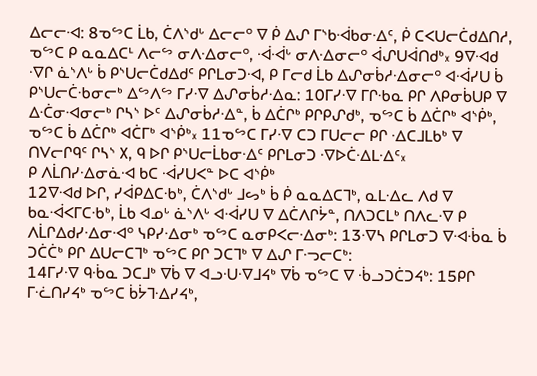ᐃᓕᓕᐗ: 8ᓀᔥᑕ ᒫᑲ, ᑖᐱᔅᑯᒡ ᐃᓕᓕᐤ ᐁ ᑮ ᐃᔑ ᒥᔅᑲᐙᑲᓂᐎᑦ, ᑮ ᑕᐸᑌᓕᑖᑯᐃᑎᓱ, ᓀᔥᑕ ᑭ ᓇᓇᐃᑕᒻ ᐱᓕᔥ ᓂᐱᐎᓂᓕᐤ, ᐙᐙᒡ ᓂᐱᐎᓂᓕᐤ ᐋᔑᑌᐋᑎᑯᒃ᙮ 9ᐁᐗᑯ ᐌᒋ ᓈᔅᐱᒡ ᑳ ᑭᔅᑌᓕᑖᑯᐃᑯᑦ ᑭᒋᒪᓂᑐᐗ, ᑭ ᒥᓕᑯ ᒫᑲ ᐃᔑᓂᑳᓱᐎᓂᓕᐤ ᐊᐙᓯᑌ ᑳ ᑭᔅᑌᓕᑖᑾᓂᓕᒃ ᐃᔥᐱᔥ ᒥᓯᐌ ᐃᔑᓂᑳᓱᐎᓇ: 10ᒥᓯᐌ ᒥᒋᑾᓇ ᑭᒋ ᐱᑭᓂᑳᑌᑭ ᐁ ᐃᑣᓂᐗᓂᓕᒃ ᒋᓴᔅ ᐅᑦ ᐃᔑᓂᑳᓱᐎᓐ, ᑳ ᐃᑖᒋᒃ ᑭᒋᑭᔑᑯᒃ, ᓀᔥᑕ ᑳ ᐃᑖᒋᒃ ᐊᔅᑮᒃ, ᓀᔥᑕ ᑳ ᐃᑖᒋᒃ ᐊᑖᒥᒃ ᐊᔅᑮᒃ᙮ 11ᓀᔥᑕ ᒥᓯᐌ ᑕᑐ ᒥᑌᓕᓕ ᑭᒋ ᐎᑕᒧᒪᑲᒃ ᐁ ᑎᐯᓕᒋᑫᑦ ᒋᓴᔅ ᙭, ᑫ ᐅᒋ ᑭᔅᑌᓕᒫᑲᓂᐎᑦ ᑭᒋᒪᓂᑐ ᐌᐅᑖᐎᒪᐎᑦ᙮
ᑭ ᐱᒫᑎᓯᐎᓂᓈᐗ ᑲᑕ ᐙᓯᑌᐸᓐ ᐅᑕ ᐊᔅᑮᒃ
12ᐁᐗᑯ ᐅᒋ, ᓯᐋᑭᐃᑕᑾᒃ, ᑖᐱᔅᑯᒡ ᒧᔕᒃ ᑳ ᑮ ᓇᓇᐃᑕᒣᒃ, ᓇᒪᐎᓚ ᐱᑯ ᐁ ᑲᓇᐙᐸᒥᑕᑾᒃ, ᒫᑲ ᐊᓄᒡ ᓈᔅᐱᒡ ᐊᐙᓯᑌ ᐁ ᐃᑖᐱᒋᔮᓐ, ᑎᐱᑐᑕᒪᒃ ᑎᐱᓚᐌ ᑭ ᐱᒫᒋᐃᑯᓯᐎᓂᐗᐤ ᓭᑭᓯᐎᓂᒃ ᓀᔥᑕ ᓇᓂᑭᐸᓕᐎᓂᒃ: 13ᐌᓴ ᑭᒋᒪᓂᑐ ᐁᐗᒀᓇ ᑳ ᑐᑖᑖᒃ ᑭᒋ ᐃᑌᓕᑕᒣᒃ ᓀᔥᑕ ᑭᒋ ᑐᑕᒣᒃ ᐁ ᐃᔑ ᒥᓜᓕᑕᒃ:
14ᒥᓯᐌ ᑫᒀᓇ ᑐᑕᒧᒃ ᐁᑳ ᐁ ᐊᓗᑗᐌᒧᔦᒃ ᐁᑳ ᓀᔥᑕ ᐁ ᒀᓗᑐᑖᑐᔦᒃ: 15ᑭᒋ ᒥᓨᑎᓯᔦᒃ ᓀᔥᑕ ᑳᔮᒣᐎᓯᔦᒃ,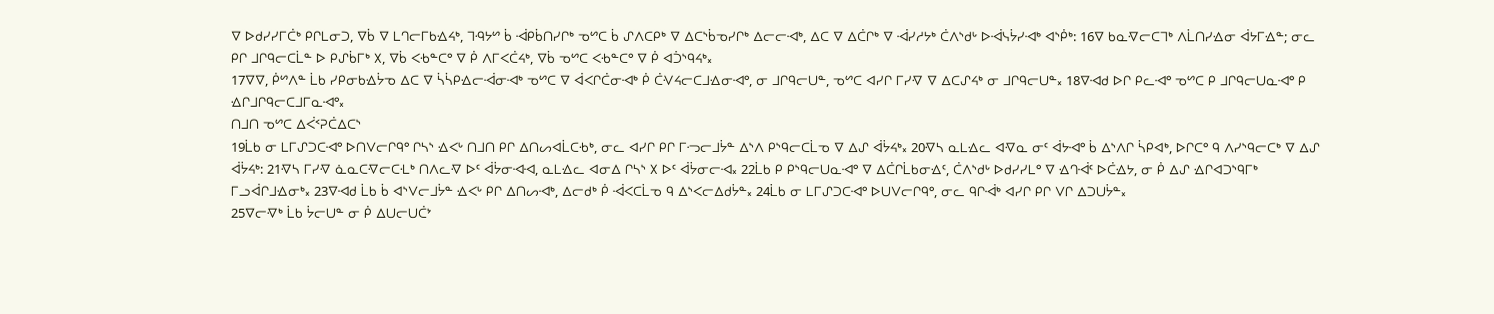ᐁ ᐅᑯᓯᓯᒥᑖᒃ ᑭᒋᒪᓂᑐ, ᐁᑳ ᐁ ᒪᒉᓕᒥᑲᐎᔦᒃ, ᒣᑴᔭᔥ ᑳ ᐙᑭᑳᑎᓯᒋᒃ ᓀᔥᑕ ᑳ ᔑᐱᑕᑭᒃ ᐁ ᐃᑕᔅᑳᓀᓯᒋᒃ ᐃᓕᓕᐗᒃ, ᐃᑕ ᐁ ᐃᑖᒋᒃ ᐁ ᐙᓯᓱᔭᒃ ᑖᐱᔅᑯᒡ ᐅᐙᓭᔮᓯᐗᒃ ᐊᔅᑮᒃ: 16ᐁ ᑲᓇᐌᓕᑕᒣᒃ ᐱᒫᑎᓯᐎᓂ ᐋᔭᒥᐎᓐ; ᓂᓚ ᑭᒋ ᒧᒋᑫᓕᑕᒫᓐ ᐅ ᑭᔑᑳᒥᒃ ᙭, ᐁᑳ ᐸᑾᓐᑕᐤ ᐁ ᑮ ᐱᒥᐸᑖᔦᒃ, ᐁᑳ ᓀᔥᑕ ᐸᑾᓐᑕᐤ ᐁ ᑮ ᐊᑑᔅᑫᔦᒃ᙮
17ᐁᐁ, ᑮᔥᐱᓐ ᒫᑲ ᓯᑭᓂᑲᐎᔮᓀ ᐃᑕ ᐁ ᓵᓵᑭᐎᓕᐙᓂᐗᒃ ᓀᔥᑕ ᐁ ᐋᐸᒋᑖᓂᐗᒃ ᑮ ᑖᐺᔦᓕᑕᒧᐎᓂᐗᐤ, ᓂ ᒧᒋᑫᓕᑌᓐ, ᓀᔥᑕ ᐊᓯᒋ ᒥᓯᐌ ᐁ ᐃᑕᔑᔦᒃ ᓂ ᒧᒋᑫᓕᑌᓐ᙮ 18ᐁᐗᑯ ᐅᒋ ᑭᓚᐗᐤ ᓀᔥᑕ ᑭ ᒧᒋᑫᓕᑌᓇᐗᐤ ᑭ ᐎᒋᒧᒋᑫᓕᑕᒧᒥᓇᐗᐤ᙮
ᑎᒧᑎ ᓀᔥᑕ ᐃᐹᑉᕈᑖᐃᑕᔅ
19ᒫᑲ ᓂ ᒪᒥᔑᑐᑕᐗᐤ ᐅᑎᐯᓕᒋᑫᐤ ᒋᓴᔅ ᐎᐸᒡ ᑎᒧᑎ ᑭᒋ ᐃᑎᔕᐊᒫᑕᑾᒃ, ᓂᓚ ᐊᓯᒋ ᑭᒋ ᒥᓜᓕᒧᔮᓐ ᐃᔅᐱ ᑭᔅᑫᓕᑕᒫᓀ ᐁ ᐃᔑ ᐋᔮᔦᒃ᙮ 20ᐌᓴ ᓇᒪᐎᓚ ᐊᐌᓇ ᓂᑦ ᐋᔭᐗᐤ ᑳ ᐃᔅᐱᒋ ᓵᑭᐊᒃ, ᐅᒋᑕᐤ ᑫ ᐱᓯᔅᑫᓕᑕᒃ ᐁ ᐃᔑ ᐋᔮᔦᒃ: 21ᐌᓴ ᒥᓯᐌ ᓈᓇᑕᐌᓕᑕᒶᒃ ᑎᐱᓚᐌ ᐅᑦ ᐋᔮᓂᐗᐗ, ᓇᒪᐎᓚ ᐊᓂᐃ ᒋᓴᔅ ᙭ ᐅᑦ ᐋᔮᓂᓕᐗ᙮ 22ᒫᑲ ᑭ ᑭᔅᑫᓕᑌᓇᐗᐤ ᐁ ᐃᑖᒋᒫᑲᓂᐎᑦ, ᑖᐱᔅᑯᒡ ᐅᑯᓯᓯᒪᐤ ᐁ ᐎᒉᐙᑦ ᐅᑖᐎᔭ, ᓂ ᑮ ᐃᔑ ᐎᒋᐊᑐᔅᑫᒥᒃ ᒥᓗᐋᒋᒧᐎᓂᒃ᙮ 23ᐁᐗᑯ ᒫᑲ ᑳ ᐊᔅᐯᓕᒧᔮᓐ ᐎᐸᒡ ᑭᒋ ᐃᑎᔕᐗᒃ, ᐃᓕᑯᒃ ᑮ ᐙᐸᑕᒫᓀ ᑫ ᐃᔅᐸᓕᐃᑯᔮᓐ᙮ 24ᒫᑲ ᓂ ᒪᒥᔑᑐᑕᐗᐤ ᐅᑌᐯᓕᒋᑫᐤ, ᓂᓚ ᑫᒋᐙᒃ ᐊᓯᒋ ᑭᒋ ᐯᒋ ᐃᑐᑌᔮᓐ᙮
25ᐁᓕᐌᒃ ᒫᑲ ᔮᓕᑌᓐ ᓂ ᑮ ᐃᑌᓕᑌᑖᔾ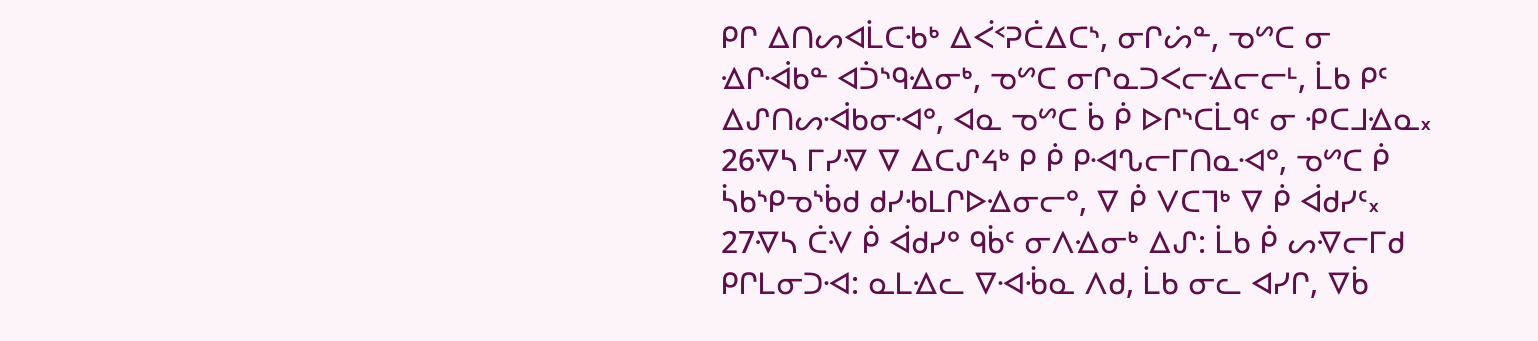ᑭᒋ ᐃᑎᔕᐊᒫᑕᑾᒃ ᐃᐹᑉᕈᑖᐃᑕᔅ, ᓂᒋᔖᓐ, ᓀᔥᑕ ᓂ ᐎᒋᐙᑲᓐ ᐊᑑᔅᑫᐎᓂᒃ, ᓀᔥᑕ ᓂᒋᓇᑐᐸᓕᐎᓕᓕᒻ, ᒫᑲ ᑭᑦ ᐃᔑᑎᔕᐙᑲᓂᐗᐤ, ᐊᓇ ᓀᔥᑕ ᑳ ᑮ ᐅᒋᔅᑕᒫᑫᑦ ᓂ ᑶᑕᒧᐎᓇ᙮ 26ᐌᓴ ᒥᓯᐌ ᐁ ᐃᑕᔑᔦᒃ ᑭ ᑮ ᑭᐗᔐᓕᒥᑎᓇᐗᐤ, ᓀᔥᑕ ᑮ ᓵᑲᔅᑭᓀᔅᑳᑯ ᑯᓯᑾᒪᒋᐅᐎᓂᓕᐤ, ᐁ ᑮ ᐯᑕᒣᒃ ᐁ ᑮ ᐋᑯᓯᑦ᙮ 27ᐌᓴ ᑖᐺ ᑮ ᐋᑯᓯᐤ ᑫᑳᑦ ᓂᐱᐎᓂᒃ ᐃᔑ: ᒫᑲ ᑮ ᔕᐌᓕᒥᑯ ᑭᒋᒪᓂᑐᐗ: ᓇᒪᐎᓚ ᐁᐗᒀᓇ ᐱᑯ, ᒫᑲ ᓂᓚ ᐊᓯᒋ, ᐁᑳ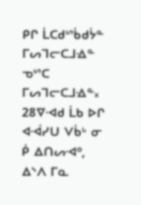ᑭᒋ ᒫᑕᑯᔥᑳᑯᔮᓐ ᒥᔕᒣᓕᑕᒧᐎᓐ ᓀᔥᑕ ᒥᔕᒣᓕᑕᒧᐎᓐ᙮ 28ᐁᐗᑯ ᒫᑲ ᐅᒋ ᐊᐙᓯᑌ ᐯᑳᒡ ᓂ ᑮ ᐃᑎᔕᐗᐤ, ᐃᔅᐱ ᒥᓇ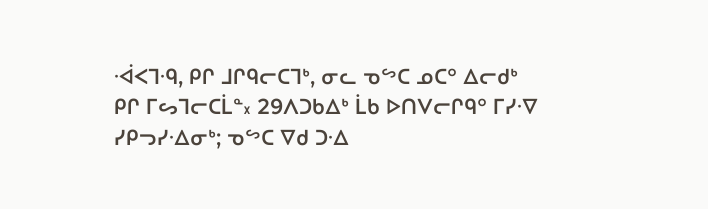ᐙᐸᒣᑴ, ᑭᒋ ᒧᒋᑫᓕᑕᒣᒃ, ᓂᓚ ᓀᔥᑕ ᓄᑕᐤ ᐃᓕᑯᒃ ᑭᒋ ᒥᔕᒣᓕᑕᒫᓐ᙮ 29ᐱᑐᑲᐃᒃ ᒫᑲ ᐅᑎᐯᓕᒋᑫᐤ ᒥᓯᐌ ᓯᑭᓓᓯᐎᓂᒃ; ᓀᔥᑕ ᐁᑯ ᑐᐎ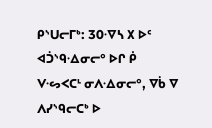ᑭᔅᑌᓕᒥᒃ: 30ᐌᓴ ᙭ ᐅᑦ ᐊᑑᔅᑫᐎᓂᓕᐤ ᐅᒋ ᑮ ᐯᔡᐸᑕᒻ ᓂᐱᐎᓂᓕᐤ, ᐁᑳ ᐁ ᐱᓯᔅᑫᓕᑕᒃ ᐅ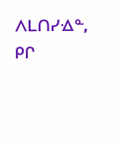ᐱᒪᑎᓯᐎᓐ, ᑭᒋ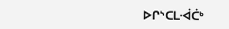ᐅᒋᔅᑕᒪᐙᑖᒃ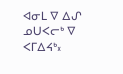ᐊᓂᒪ ᐁ ᐃᔑ ᓄᑌᐸᓕᒃ ᐁ ᐸᒥᐃᔦᒃ᙮